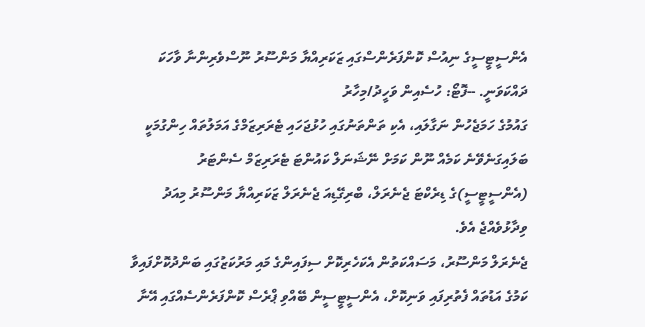އެންސީޓީސީގެ ނިއުސް ކޮންފަރެންސްގައި ޒަކަރިއްޔާ މަންސޫރު ނޫސްވެރިންނާ ވާހަކަ ދައްކަވަނީ. --ފޮޓޯ: ހުސެއިން ވަހީދު/މިހާރު
ގައުމުގެ ހަމަޖެހުން ނަގާލައި، އެކި ތަންތަނުގައި ހުޅުޖަހައި ޓެރަރިޒަމްގެ އަމަލުތައް ހިންގުމަކީ ބަލައިގަނެވޭނެ ކަމެއް ނޫން ކަމަށް ނޭޝަނަލް ކައުންޓަ ޓެރަރިޒަމް ސެންޓަރު (އެންސީޓީސީ)ގެ ޑިރެކްޓަ ޖެނެރަލް، ބްރިގޭޑިއަ ޖެނެރަލް ޒަކަރިއްޔާ މަންސޫރު މިއަދު ވިދާޅުވެއްޖެ އެވެ.
ޖެނެރަލް މަންސޫރު، މަސައްކަތުން އެކަހެރިކޮށް ސިފައިންގެ މައި މަރުކަޒުގައި ބަންދުކޮށްފައިވާ ކަމުގެ އަޑުތައް ފެތުރިފައި ވަނިކޮށް، އެންސީޓީސީން ބޭއްވި ޕްރެސް ކޮންފަރެންސެއްގައި އޭނާ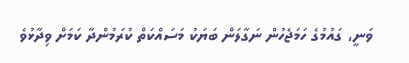ވަނީ، ގައުމުގެ ހަމަޖެހުން ނަގާލަން ބަޔަކު މަސައްކަތް ކުރަމުންދާ ކަމަށް ވިދާޅުވެ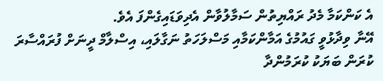އެ ކަންކަމާ މެދު ރައްޔިތުން ސަމާލުވާން އެދިވަޑައިގެންފަ އެވެ.
އޭނާ ވިދާޅުވީ ގައުމުގެ އަމާންކަމާއި މަސްލަހަތު ނަގާލައި، އިސްލާމް ދީނަށް ފުރައްސާރަ ކުރަން ބަޔަކު ކުރަމުންދާ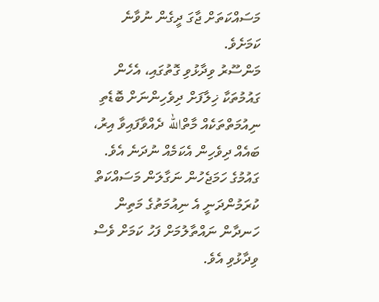މަސައްކަތަށް ޖާގަ ދީގެން ނުވާނެ ކަމަށެވެ.
މަންސޫރު ވިދާޅުވި ގޮތުގައި، އެހެން ގައުމުތަކާ ޚިލާފަށް ދިވެހިންނަށް ބޮޑެތި ނިއުމަތްތަކެއް މާތްالله ދެއްވާފައިވާ އިރު، ބައެއް ދިވެހިން އެކަމެއް ނުދަނެ އެވެ. ގައުމުގެ ހަމަޖެހުން ނަގާލަން މަސައްކަތް ކުރަމުންދަނީ އެ ނިއުމަތުގެ މަތިން ހަނދާން ނައްތާލުމަށް ފަހު ކަމަށް ވެސް ވިދާޅުވި އެވެ.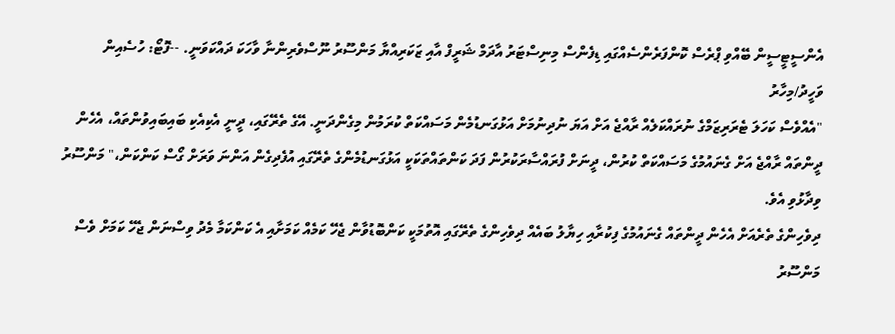އެންސީޓީސީން ބޭއްވި ޕްރެސް ކޮންފަރެންސެއްގައި ޑިފެންސް މިނިސްޓަރު އާދަމް ޝަރީފް އާއި ޒަކަރިއްޔާ މަންސޫރު ނޫސްވެރިންނާ ވާހަކަ ދައްކަވަނީ. --ފޮޓޯ: ހުސެއިން ވަހީދު/މިހާރު
"އެއްވެސް ކަހަލަ ޓެރަރިޒަމްގެ ނުރައްކަލެއް ރާއްޖެ އަށް އަޔަ ނުދިނުމަށް އަޅުގަނޑުމެން މަސައްކަތް ކުރަމުން މިގެންދަނީ. އޭގެ ތެރޭގައި، ދީނީ އެކިއެކި ބައިބައިވުންތައް، އެހެން ދީންތައް ރާއްޖެ އަށް ގެނައުމުގެ މަސައްކަތް ކުރުން، ދީނަށް ފުރައްސާރަކުރުން ފަދަ ކަންތައްތަކަކީ އަޅުގަނޑުމެންގެ ތެރޭގައި އުފެދިގެން އަންނަ ވަރަށް ގޯސް ކަންކަން،" މަންސޫރު ވިދާޅުވި އެވެ.
ދިވެހިންގެ ތެރެއަށް އެހެން ދީންތައް ގެނައުމުގެ ފިކުރާއި ހިޔާލު ބައެއް ދިވެހިންގެ ތެރޭގައި އޮތުމަކީ ކަންބޮޑުވާން ޖެހޭ ކަމެއް ކަމަށާއި އެ ކަންކަމާ މެދު ވިސްނަން ޖެހޭ ކަމަށް ވެސް މަންސޫރު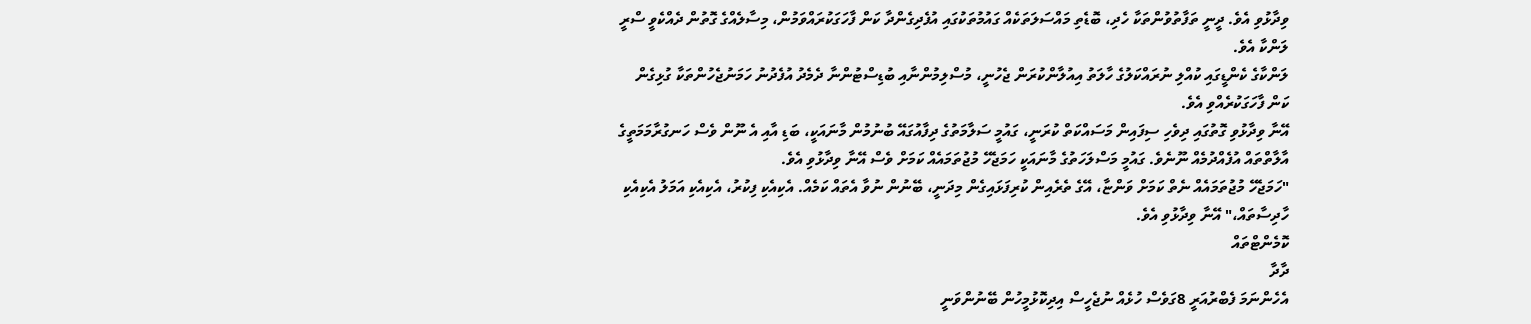ވިދާޅުވި އެވެ. ދީނީ ތަފާތުވުންތަކާ ހެދި، ބޮޑެތި މައްސަލަތަކެއް ގައުމުތަކުގައި އުފެދިގެންދާ ކަން ފާހަގަކުރައްވަމުން، މިސާލެއްގެ ގޮތުން ދެއްކެވީ ސްރީ ލަންކާ އެވެ.
ލަންކާގެ ކެންޑީގައި ކުއްލި ނުރައްކަލުގެ ހާލަތު އިއުލާންކުރަން ޖެހުނީ، މުސްލިމުންނާއި ބުޑިސްޓުންނާ ދެމެދު އުފެދުނު ހަމަނުޖެހުންތަކާ ގުޅިގެން ކަން ފާހަގަކުރެއްވި އެވެ.
އޭނާ ވިދާޅުވި ގޮތުގައި ދިވެހި ސިފައިން މަސައްކަތް ކުރަނީ، ގައުމީ ސަލާމަތުގެ ދިފާއުގައޭ ބުނުމުން މާނައަކީ، ބަޑި އާއި އެ ނޫން ވެސް ހަނގުރާމަމަތީގެ އާލާތްތައް އުފެއްދުމެއް ނޫނެވެ. ގައުމީ މަސްލަހަތުގެ މާނައަކީ ހަމަޖެހޭ މުޖުތަމައެއް ކަމަށް ވެސް އޭނާ ވިދާޅުވި އެވެ.
"ހަމަޖެހޭ މުޖުތަމައެއް ނެތް ކަމަށް ވަންޏާ، އޭގެ ތެރެއިން ކުރިފަޅައިގެން މިދަނީ، ބޭނުން ނުވާ އެތައް ކަމެއް. އެކިއެކި ފިކުރު، އެކިއެކި އަމަލު އެކިއެކި ހާދިސާތައް،" އޭނާ ވިދާޅުވި އެވެ.
ކޮމެންޓްތައް
ދާދާ
އެހެންނަމަ ފެބްރުއަރީ 8ގަވެސް ހުޅެއް ނުޖެހީސް އިދިކޮޅުމީހުން ބޭނުންވަނީ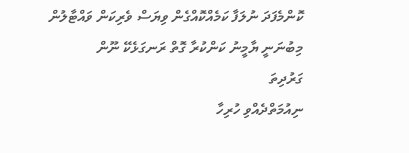ކޮންމެފަދަ ނުލަފާ ކަމެއްކޮއްގެން ވިޔަސް ވެރިކަން ވައްޓާލުން މިބުނަނީ ޔާމީނު ކަންކުރާ ގޮތް ރަނގަޅެކޭ ނޫން
ގަރުދިތަ
ނިއުމަތްދެއްވި ހުރިހާ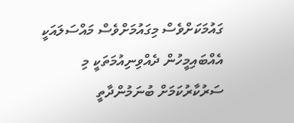ގައުމަކަށްވެސް މިގައުމަށްވެސް މައްސަލައަކީ އެއްބައިމީހުން ދެއްވިނިއުމަތަކީ މި ސަރުކާރުކަމަށް ބުނަމުންދާތީ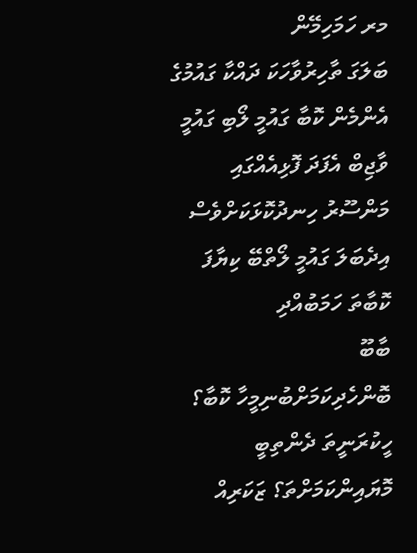މރ ހަމަހިމޭން
ބަލަގަ ތާހިރުވާހަކަ ދައްކާ ގައުމުގެ އެންމެން ކޮބާ ގައުމީ ލޯބި ގައުމީ ވާޖިބް އެފަދަ ފޮޅިއެއްގައި މަންސޫރު ހިނދުކޮޅަކަށްވެސް އިދެބަލަ ގައުމީ ލޯތްބޭ ކިޔާފަ ކޮބާތަ ހަމަބުއްދި
ބާބޫ
ބޮންހެދިކަމަށްބުނިމީހާ ކޮބާ؟ ހީކުރަނީތަ ދެންތިބީ މޮޔައިންކަމަށްތަ؟ ޒަކަރިއް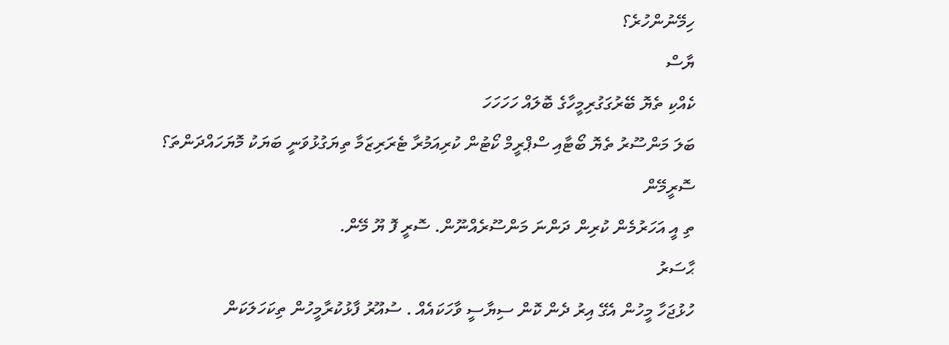ހިމޭނުންހުރެ؟
ޔާސް
ކެއްކި ތެޔޮ ބޭރުގަގުރިމީހާގެ ބޮލައް ހަހަހަހަ
ބަލަ މަންސޫރު ތެޔޮ ބޯޓާއި ސްޕްރީމް ކޯޓުން ކުރިއަމުރާ ޓެރަރިޒަމާ ތިޔަގުޅުވަނީ ބަޔަކު މޮޔަހައްދަންތަ؟
ސޮރީމޭން
ތި އީ އަހަރުމެން ކުރިން ދަންނަ މަންސޫރެއްނޫން. ސޮރީ ފޮ ޔޫ މޭން.
ޙާސަރު
ހުޅުޖަހާ މީހުން އެގޭ އިރު ދެން ކޮން ސިޔާސީ ވާހަކައެއް . ސުއޫރު ފާޅުކުރާމީހުން ތިކަހަލަކަން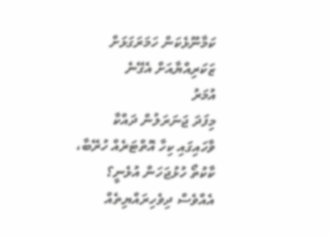ކަމާނޫޅެކަން ހަމަރަގަޅަށް ޒަކަރިއްޔާއަށް އެގޭނެ
އުމަރު
މިފަދަ ޖަނަރަލުން ދައްކާ ވާހައިގައި ކިހާ އޮތްޓަރެއް ހުރޭބާ، ކާކުތޯ ހުޅުޖަހަން އުޅެނީ؟ އެއްވެސް ދިވެހިރައްޔިތެއް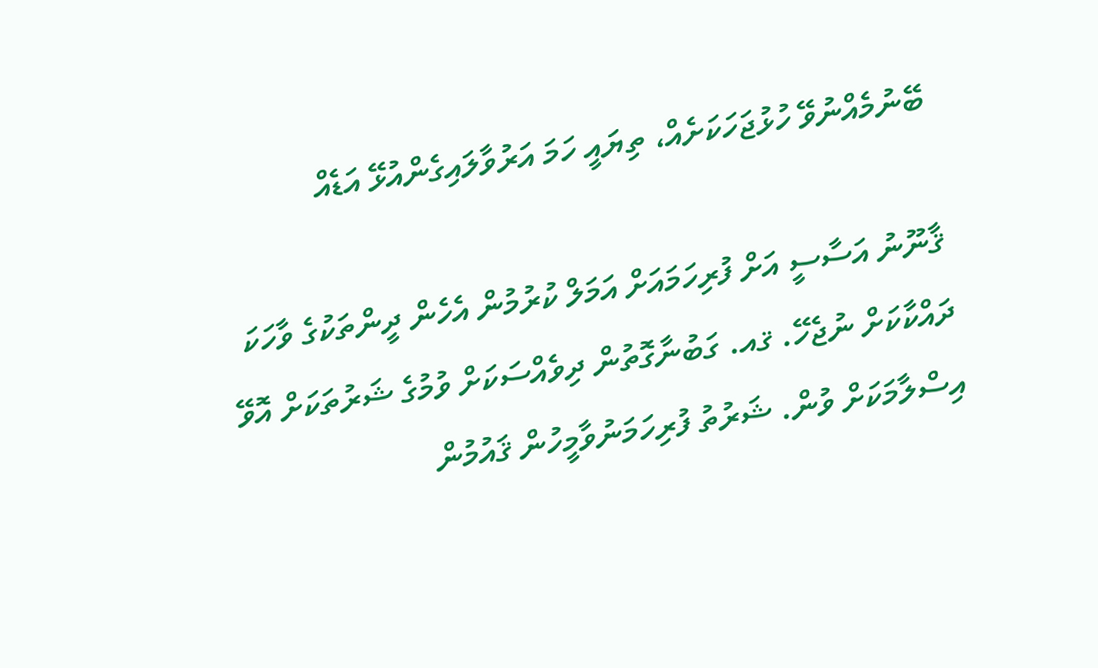ބޭނުމެއްނުވޭ ހުޅުޖަހަކަށެއް، ތިޔައީ ހަމަ އަރުވާލައިގެންއުޅޭ އަޑެއް

ޤާނޫނު އަސާސީ އަށް ފުރިހަމައަށް އަމަލް ކުރުމުން އެހެން ދީންތަކުގެ ވާހަކަ ދައްކާކަށް ނުޖެހޭ. ޤއ. ގަބުނާގޮތުން ދިވެއްސަކަށް ވުމުގެ ޝަރުތަކަށް އޮވޭ އިސްލާމަކަށް ވުން. ޝަރުތު ފުރިހަމަނުވާމީހުން ޤައުމުން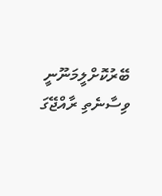ބޭރުކޮށްލީމަނޫނީ ވިސާނެތި ރާއްޖޭގަ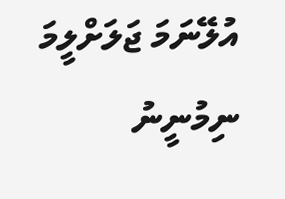އުލޭނަމަ ޖަލަށްލީމަ ނިމުނީނު